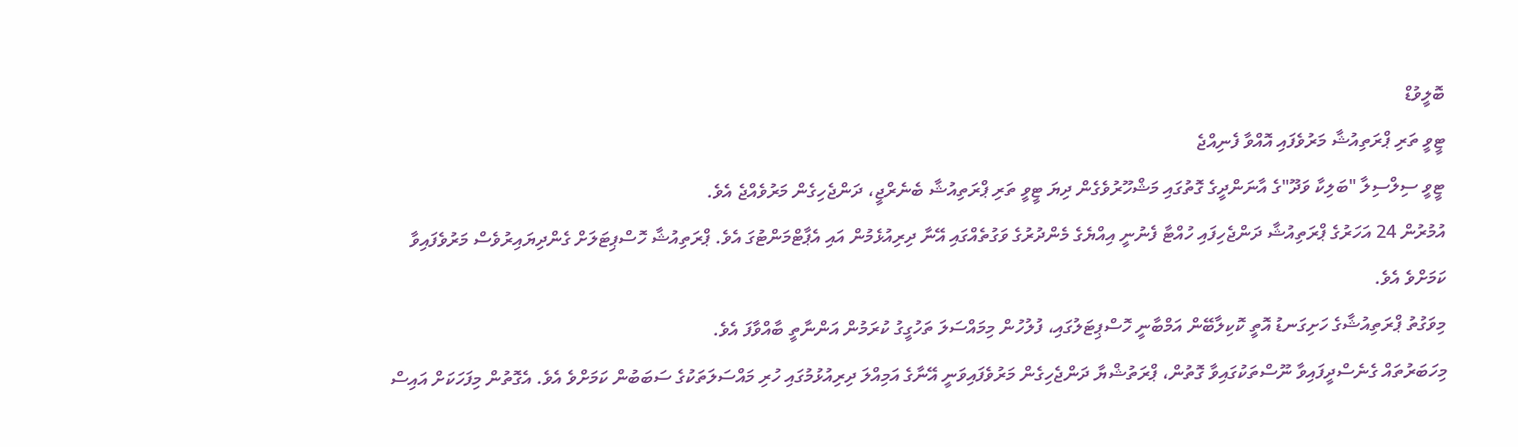ބޮލީވުޑް
ޓީވީ ތަރި ޕްރަތިއުޝާ މަރުވެފައި އޮއްވާ ފެނިއްޖެ
ޓީވީ ސިލްސިލާ "ބަލިކާ ވަދޫ"ގެ އާނަންދީގެ ގޮތުގައި މަޝްހޫރުވެގެން ދިޔަ ޓީވީ ތަރި ޕްރަތިއުޝާ ބެނެރްޖީ، ދަންޖެހިގެން މަރުވެއްޖެ އެވެ.
އުމުރުން 24 އަހަރުގެ ޕްރަތިއުޝާ ދަންޖެހިފައި ހުއްޓާ ފެނުނީ އިއްޔެގެ މެންދުރުގެ ވަގުތެއްގައި އޭނާ ދިރިއުޅެމުން އައި އެޕާޓްމަންޓުގަ އެވެ. ޕްރަތިއުޝާ ހޮސްޕިޓަލަށް ގެންދިޔައިރުވެސް މަރުވެފައިވާ ކަމަށްވެ އެވެ.
މިވަގުތު ޕްރަތިއުޝާގެ ހަށިގަނޑު އޮތީ ކޮކިލާބޭން އަމްބާނީ ހޮސްޕިޓަލުގައި، ފުލުހުން މިމައްސަލަ ތަހުގީގު ކުރަމުން އަންނާތީ ބާއްވާފަ އެވެ.
މިހަބަރުތައް ގެނެސްދީފައިވާ ނޫސްތަކުގައިވާ ގޮތުން، ޕްރަތުޝްޔާ ދަންޖެހިގެން މަރުވެފައިވަނީ އޭނާގެ އަމިއްލަ ދިރިއުޅުމުގައި ހުރި މައްސަލަތަކުގެ ސަބަބުން ކަމަށްވެ އެވެ. އެގޮތުން މިފަހަކަށް އައިސް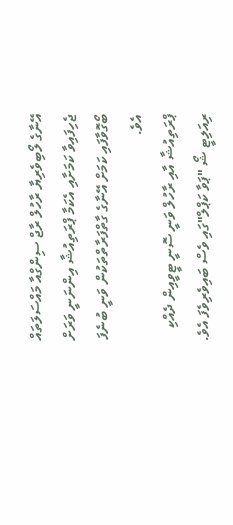އޭނާގެ ލޯބިވެރިޔާ ރާހުލް ރާޖް ސިންގްއާ މައްސަލަތައް ޖެހިފައިވާ ކަމަށާއި އެކަމާ ޕްރަތިއުޝާ އިންނަނީ ވަރަށް ބޯގޮވާފައި ކަމަށް އޭނާގެ ގާތްފަރާތްތަކުން ވަނީ ބުނެފަ އެވެ.
ޕްރަތިއުޝާ އާއި ރާހުލް ވަނީ ސޮނީ ޓީވީއިން ދެއްކި ރިއަލިޓީ ޝޯ "ޕަވާ ކަޕްލް"ގައި ވެސް ބައިވެރިވެފަ އެވެ.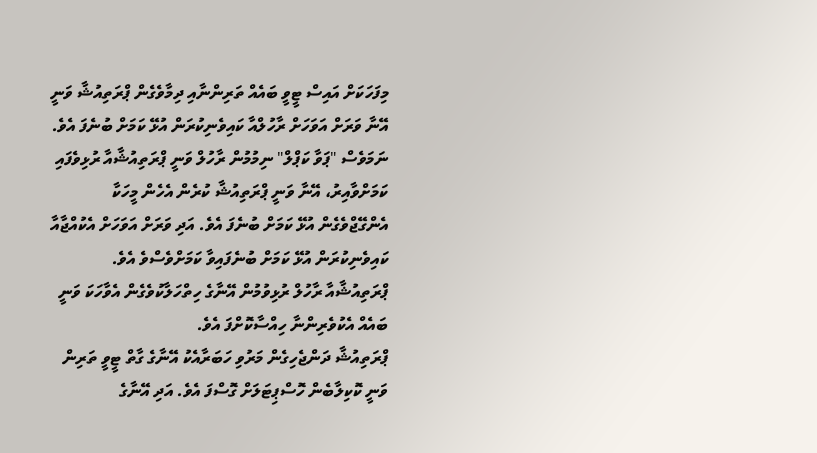މިފަހަކަށް އައިސް ޓީވީ ބައެއް ތަރިންނާއި ދިމާވެގެން ޕްރަތިއުޝާ ވަނީ އޭނާ ވަރަށް އަވަހަށް ރާހުލްއާ ކައިވެނިކުރަން އުޅޭ ކަމަށް ބުނެފަ އެވެ. ނަމަވެސް "ޕަވާ ކަޕްލް" ނިމުމުން ރާހުލް ވަނީ ޕްރަތިއުޝާއާ ރުޅިވެފައި ކަމަށްވާއިރު، އޭނާ ވަނީ ޕްރަތިއުޝާ ކުރެން އެހެން މީހަކާ އެންގޭޖްވެގެން އުޅޭ ކަމަށް ބުނެފަ އެވެ. އަދި ވަރަށް އަވަހަށް އެކުއްޖާއާ ކައިވެނިކުރަން އުޅޭ ކަމަށް ބުނެފައިވާ ކަމަށްވެސްވެ އެވެ.
ޕްރަތިއުޝާއާ ރާހުލް ރުޅިވުމުން އޭނާގެ ހިތްހަލާކުވެގެން އެވާހަކަ ވަނީ ބައެއް އެކުވެރިންނާ ހިއްސާކޮށްފަ އެވެ.
ޕްރަތިއުޝާ ދަންޖެހިގެން މަރުވި ހަބަރާއެކު އޭނާގެ ގާތް ޓީވީ ތަރިން ވަނީ ކޮކިލާބެން ހޮސްޕިޓަލަށް ގޮސްފަ އެވެ. އަދި އޭނާގެ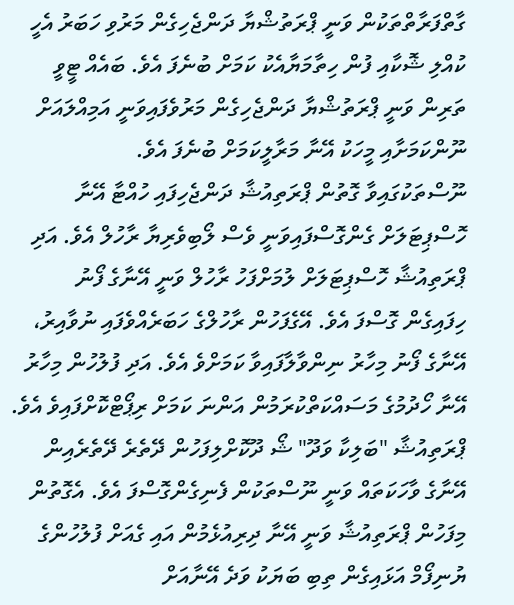ގާތްފަރާތްތަކުން ވަނީ ޕްރަތުޝްޔާ ދަންޖެހިގެން މަރުވި ހަބަރު އެހީ ކުއްލި ޝޮކާއި ފުން ހިތާމަޔާއެކު ކަމަށް ބުނެފަ އެވެ. ބައެއް ޓީވީ ތަރިން ވަނީ ޕްރަތުޝްޔާ ދަންޖެހިގެން މަރުވެފައިވަނީ އަމިއްލައަށް ނޫންކަމަށާއި މީހަކު އޭނާ މަރާލީކަމަށް ބުނެފަ އެވެ.
ނޫސްތަކުގައިވާ ގޮތުން ޕްރަތިއުޝާ ދަންޖެހިފައި ހުއްޓާ އޭނާ ހޮސްޕިޓަލަށް ގެންގޮސްފައިވަނީ ވެސް ލޯބިވެރިޔާ ރާހުލް އެވެ. އަދި ޕްރަތިއުޝާ ހޮސްޕިޓަލަށް ލުމަށްފަހު ރާހުލް ވަނީ އޭނާގެ ފޯނު ހިފައިގެން ގޮސްފަ އެވެ. އޭގެފަހުން ރާހުލްގެ ހަބަރެއްވެފައި ނުވާއިރު، އޭނާގެ ފޯނު މިހާރު ނިންވާލާފައިވާ ކަމަށްވެ އެވެ. އަދި ފުލުހުން މިހާރު އޭނާ ހޯދުމުގެ މަސައްކަތްކުރަމުން އަންނަ ކަމަށް ރިޕޯޓްކޮށްފައިވެ އެވެ.
ޕްރަތިއުޝާ "ބަލިކާ ވަދޫ" ޝޯ ދޫކޮށްލިފަހުން ދޭތެރެ ދޭތެރެއިން އޭނާގެ ވާހަކަތައް ވަނީ ނޫސްތަކުން ފެނިގެންގޮސްފަ އެވެ. އެގޮތުން މިފަހުން ޕްރަތިއުޝާ ވަނީ އޭނާ ދިރިއުޅެމުން އައި ގެއަށް ފުލުހުންގެ ޔުނިފޯމް އަޅައިގެން ތިބި ބަޔަކު ވަދެ އޭނާއަށް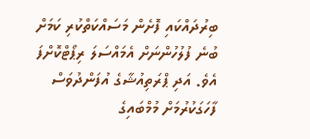ބިރުދައްކައި ފޮށެން މަސައްކަތްކުރި ކަމަށް ބުނެ ފުލުހުންނަށް އެމައްސަލަ ރިޕޯޓްކޮށްފަ އެވެ. އަދި ޕްރަތިއުޝާގެ އުފަންދުވަސް ފާހަގަކުރުމަށް މުމްބައިގެ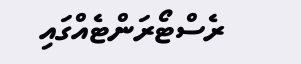ރެސްޓޯރަންޓެއްގައި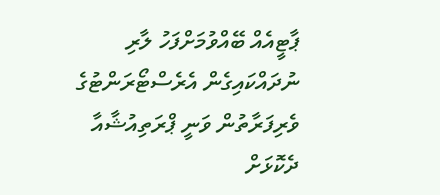ޕާޓީއެއް ބޭއްވުމަށްފަހު ލާރި ނުދައްކައިގެން އެރެސްޓޯރަންޓުގެ ވެރިފަރާތުން ވަނީ ޕްރަތިއުޝާއާ ދެކޮޅަށް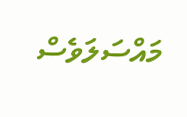މައްސަލަވެސް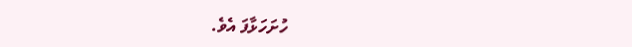ހުށަހަޅާފަ އެވެ.